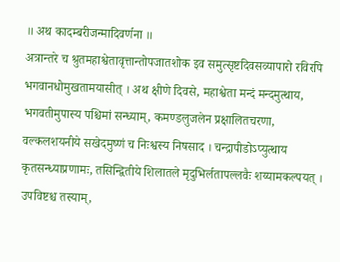॥ अथ कादम्बरीजन्मादिवर्णना ॥
अत्रान्तरे च श्रुतमहाश्वेतावृत्तान्तोपजातशोक इव समुत्सृष्टदिवसव्यापारो रविरपि भगवानधोमुखतामयासीत् । अथ क्षीणे दिवसे, महाश्वेता मन्दं मन्दमुत्थाय, भगवतीमुपास्य पश्चिमां सन्ध्याम्, कमण्डलुजलेन प्रक्षालितचरणा, वल्कलशयनीये सखेदमुष्णं च निःश्वस्य निषसाद । चन्द्रापीडोऽप्युत्थाय कृतसन्ध्याप्रणामः, तसिन्द्वितीये शिलातले मृदुभिर्लतापल्लवैः शय्यामकल्पयत् । उपविष्टश्च तस्याम्,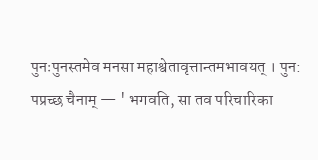पुनःपुनस्तमेव मनसा महाश्वेतावृत्तान्तमभावयत् । पुन: पप्रच्छ चैनाम् — ' भगवति, सा तव परिचारिका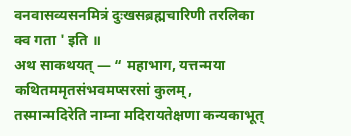वनवासव्यसनमित्रं दुःखसब्रह्मचारिणी तरलिका क्व गता ' इति ॥
अथ साकथयत् — “ महाभाग, यत्तन्मया कथितममृतसंभवमप्सरसां कुलम्, तस्मान्मदिरेति नाम्ना मदिरायतेक्षणा कन्यकाभूत्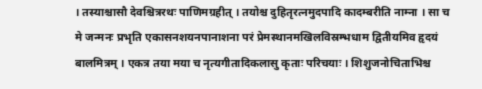। तस्याश्चासौ देवश्चित्ररथः पाणिमग्रहीत् । तयोश्च दुहितृरत्नमुदपादि कादम्बरीति नाम्ना । सा च मे जन्मनः प्रभृति एकासनशयनपानाशना परं प्रेमस्थानमखिलविस्रम्भधाम द्वितीयमिव हृदयं बालमित्रम् । एकत्र तया मया च नृत्यगीतादिकलासु कृताः परिचयाः । शिशुजनोचिताभिश्च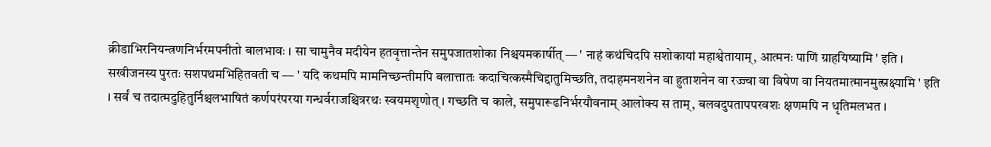क्रीडाभिरनियन्त्रणनिर्भरमपनीतो बालभावः । सा चामुनैव मदीयेन हतवृत्तान्तेन समुपजातशोका निश्चयमकार्षीत् — ' नाहं कथंचिदपि सशोकायां महाश्वेतायाम्, आत्मनः पाणिं ग्राहयिष्यामि ' इति । सखीजनस्य पुरतः सशपथमभिहितवती च — ' यदि कथमपि मामनिच्छन्तीमपि बलात्तातः कदाचित्कस्मैचिद्दातुमिच्छति, तदाहमनशनेन वा हुताशनेन वा रज्ज्वा वा विषेण वा नियतमात्मानमुत्स्रक्ष्यामि ' इति । सर्वं च तदात्मदुहितुर्निश्चलभाषितं कर्णपरंपरया गन्धर्वराजश्चित्ररथः स्वयमशृणोत् । गच्छति च काले, समुपारूढनिर्भरयौवनाम् आलोक्य स ताम्, बलवदुपतापपरवशः क्षणमपि न धृतिमलभत ।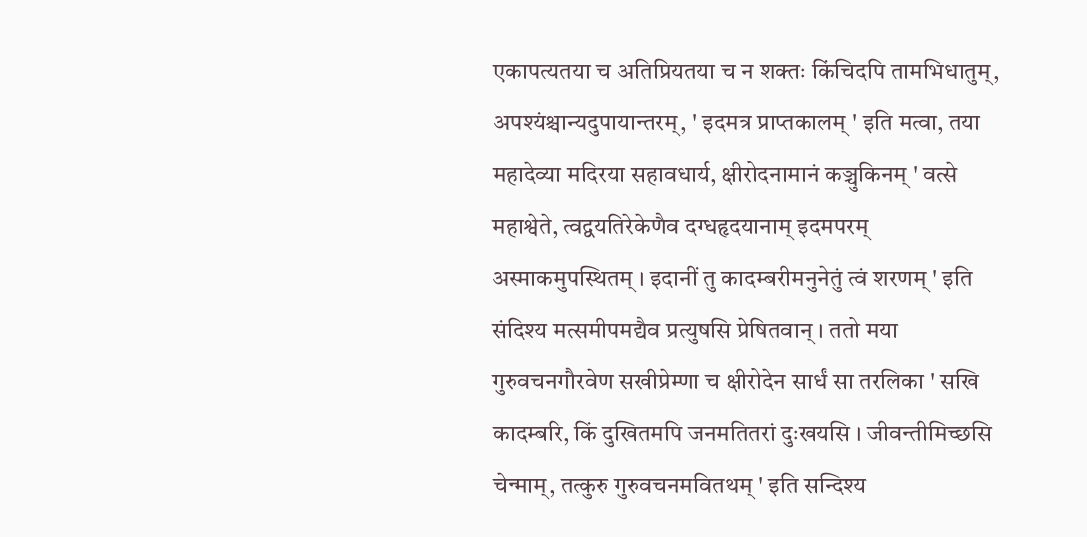एकापत्यतया च अतिप्रियतया च न शक्तः किंचिदपि तामभिधातुम्, अपश्यंश्चान्यदुपायान्तरम्, ' इदमत्र प्राप्तकालम् ' इति मत्वा, तया महादेव्या मदिरया सहावधार्य, क्षीरोदनामानं कञ्चुकिनम् ' वत्से महाश्वेते, त्वद्वयतिरेकेणैव दग्धहृदयानाम् इदमपरम् अस्माकमुपस्थितम् । इदानीं तु कादम्बरीमनुनेतुं त्वं शरणम् ' इति संदिश्य मत्समीपमद्यैव प्रत्युषसि प्रेषितवान् । ततो मया गुरुवचनगौरवेण सखीप्रेम्णा च क्षीरोदेन सार्धं सा तरलिका ' सखि कादम्बरि, किं दुखितमपि जनमतितरां दुःखयसि । जीवन्तीमिच्छसि चेन्माम्, तत्कुरु गुरुवचनमवितथम् ' इति सन्दिश्य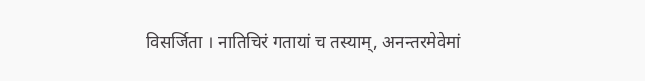विसर्जिता । नातिचिरं गतायां च तस्याम्, अनन्तरमेवेमां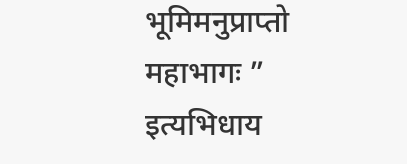भूमिमनुप्राप्तो महाभागः ” इत्यभिधाय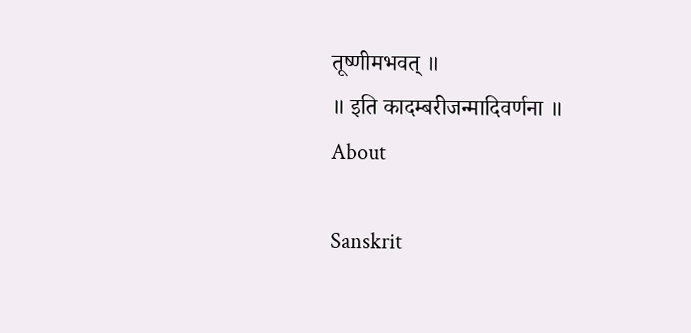तूष्णीमभवत् ॥
॥ इति कादम्बरीजन्मादिवर्णना ॥
About

Sanskrit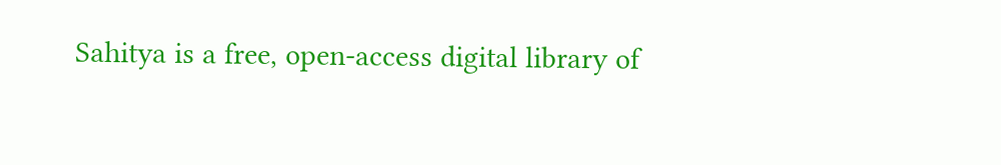Sahitya is a free, open-access digital library of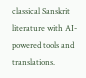classical Sanskrit literature with AI-powered tools and translations.